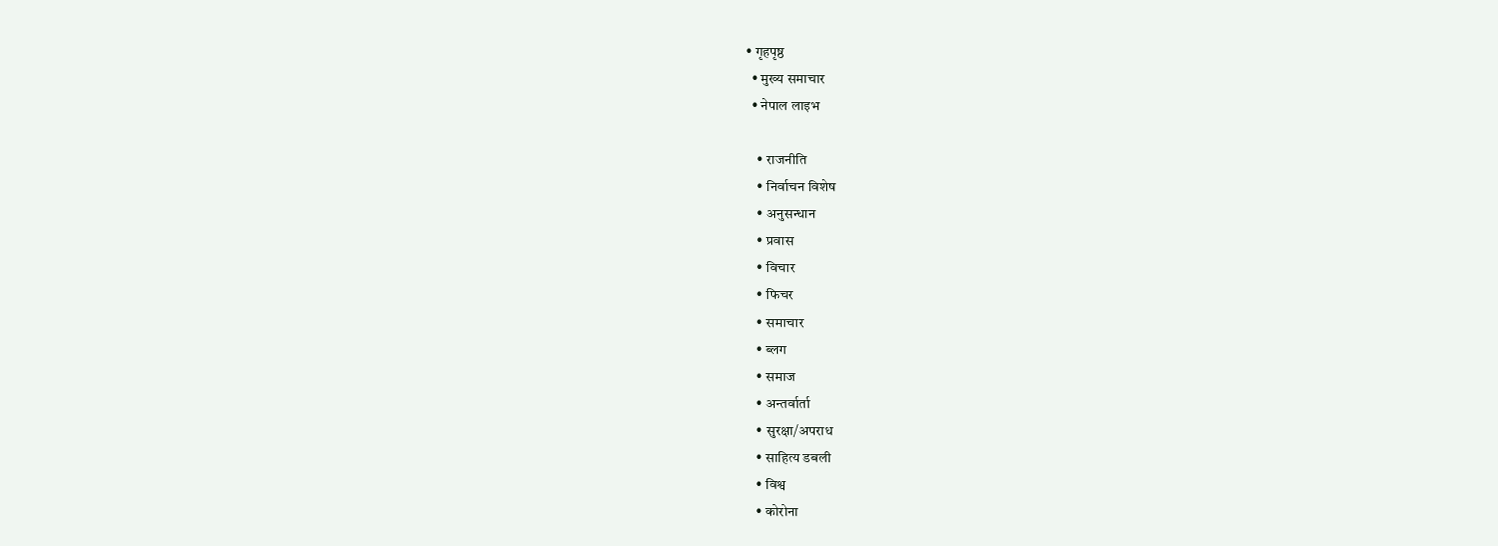• गृहपृष्ठ
  • मुख्य समाचार
  • नेपाल लाइभ

    • राजनीति
    • निर्वाचन विशेष
    • अनुसन्धान
    • प्रवास
    • विचार
    • फिचर
    • समाचार
    • ब्लग
    • समाज
    • अन्तर्वार्ता
    • सुरक्षा/अपराध
    • साहित्य डबली
    • विश्व
    • कोरोना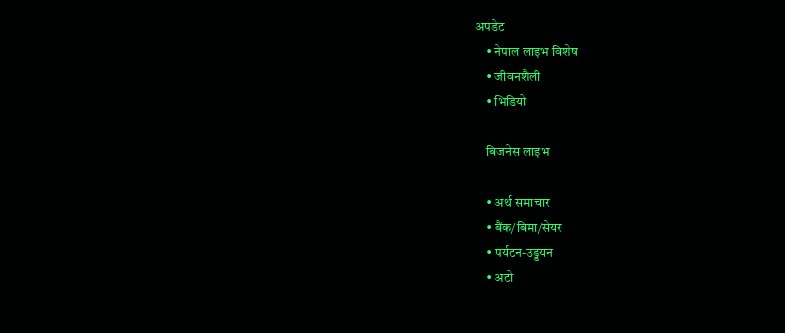अपडेट
    • नेपाल लाइभ विशेष
    • जीवनशैली
    • भिडियो

    बिजनेस लाइभ

    • अर्थ समाचार
    • बैंक/बिमा/सेयर
    • पर्यटन-उड्डयन
    • अटो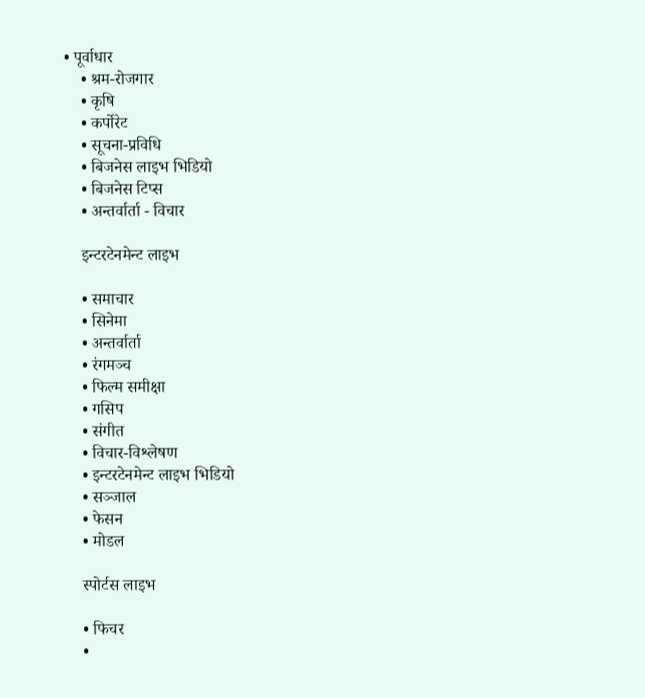• पूर्वाधार
    • श्रम-रोजगार
    • कृषि
    • कर्पोरेट
    • सूचना-प्रविधि
    • बिजनेस लाइभ भिडियो
    • बिजनेस टिप्स
    • अन्तर्वार्ता - विचार

    इन्टरटेनमेन्ट लाइभ

    • समाचार
    • सिनेमा
    • अन्तर्वार्ता
    • रंगमञ्च
    • फिल्म समीक्षा
    • गसिप
    • संगीत
    • विचार-विश्लेषण
    • इन्टरटेनमेन्ट लाइभ भिडियो
    • सञ्जाल
    • फेसन
    • मोडल

    स्पोर्टस लाइभ

    • फिचर
    •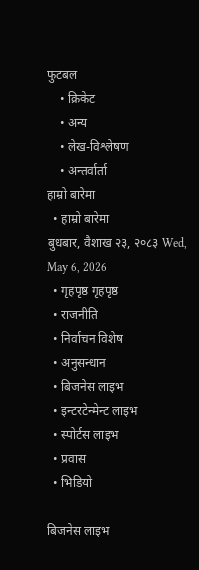फुटबल
    • क्रिकेट
    • अन्य
    • लेख-विश्लेषण
    • अन्तर्वार्ता
हाम्रो बारेमा
  • हाम्रो बारेमा
बुधबार, वैशाख २३, २०८३ Wed, May 6, 2026
  • गृहपृष्ठ गृहपृष्ठ
  • राजनीति
  • निर्वाचन विशेष
  • अनुसन्धान
  • बिजनेस लाइभ
  • इन्टरटेन्मेन्ट लाइभ
  • स्पोर्टस लाइभ
  • प्रवास
  • भिडियो

बिजनेस लाइभ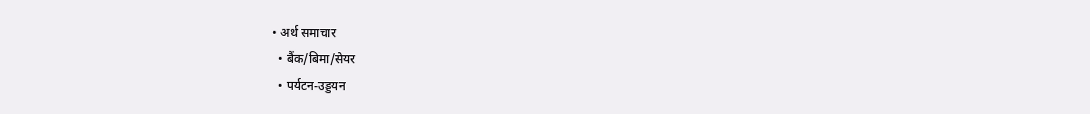• अर्थ समाचार
  • बैंक/बिमा/सेयर
  • पर्यटन-उड्डयन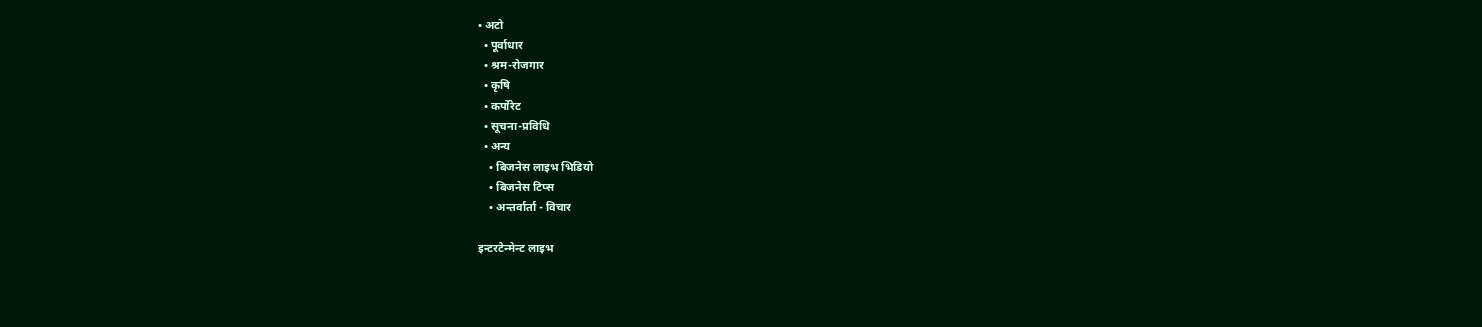• अटो
  • पूर्वाधार
  • श्रम-रोजगार
  • कृषि
  • कर्पोरेट
  • सूचना-प्रविधि
  • अन्य
    • बिजनेस लाइभ भिडियो
    • बिजनेस टिप्स
    • अन्तर्वार्ता - विचार

इन्टरटेन्मेन्ट लाइभ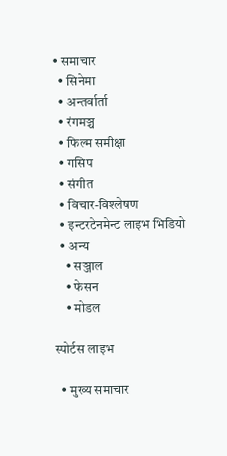• समाचार
  • सिनेमा
  • अन्तर्वार्ता
  • रंगमञ्च
  • फिल्म समीक्षा
  • गसिप
  • संगीत
  • विचार-विश्लेषण
  • इन्टरटेनमेन्ट लाइभ भिडियो
  • अन्य
    • सञ्जाल
    • फेसन
    • मोडल

स्पोर्टस लाइभ

  • मुख्य समाचार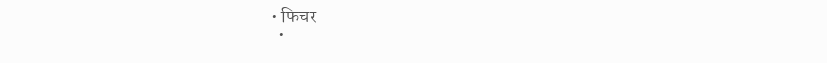• फिचर
  •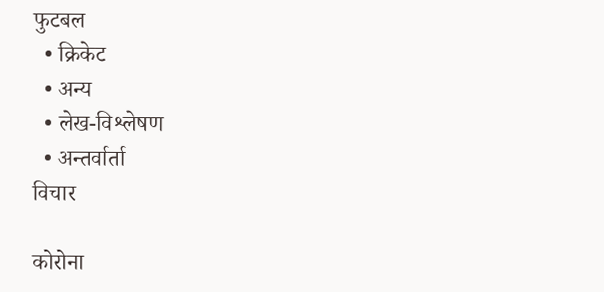फुटबल
  • क्रिकेट
  • अन्य
  • लेख-विश्लेषण
  • अन्तर्वार्ता
विचार

कोरोना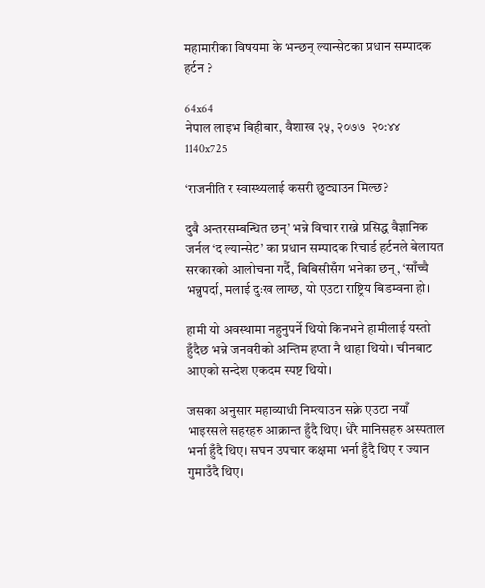महामारीका विषयमा के भन्छन् ल्यान्सेटका प्रधान सम्पादक हर्टन ?

64x64
नेपाल लाइभ बिहीबार, वैशाख २५, २०७७  २०:४४
1140x725

‘राजनीति र स्वास्थ्यलाई कसरी छुट्याउन मिल्छ?

दुवै अन्तरसम्बन्धित छन्’ भन्ने विचार राख्ने प्रसिद्ध वैज्ञानिक जर्नल ‘द ल्यान्सेट’ का प्रधान सम्पादक रिचार्ड हर्टनले बेलायत सरकारको आलोचना गर्दै, बिबिसीसँग भनेका छन्, ‘साँच्चै भन्नुपर्दा, मलाई दुःख लाग्छ, यो एउटा राष्ट्रिय बिडम्वना हो।

हामी यो अवस्थामा नहुनुपर्ने थियो किनभने हामीलाई यस्तो हुँदैछ भन्ने जनवरीको अन्तिम हप्ता नै थाहा थियो। चीनबाट आएको सन्देश एकदम स्पष्ट थियो।

जसका अनुसार महाव्याधी निम्त्याउन सक्ने एउटा नयाँ भाइरसले सहरहरु आक्रान्त हुँदै थिए। धेरै मानिसहरु अस्पताल भर्ना हुँदै थिए। सघन उपचार कक्षमा भर्ना हुँदै थिए र ज्यान गुमाउँदै थिए।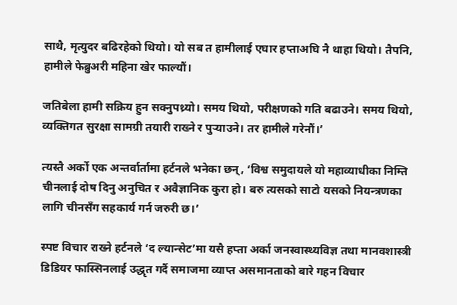साथै, मृत्युदर बढिरहेको थियो। यो सब त हामीलाई एघार हप्ताअघि नै थाहा थियो। तैपनि, हामीले फेब्रुअरी महिना खेर फाल्यौं।

जतिबेला हामी सक्रिय हुन सक्नुपथ्र्यो। समय थियो, परीक्षणको गति बढाउने। समय थियो, व्यक्तिगत सुरक्षा सामग्री तयारी राख्ने र पुर्‍याउने। तर हामीले गरेनौं।’

त्यस्तै अर्को एक अन्तर्वार्तामा हर्टनले भनेका छन्, ‘विश्व समुदायले यो महाव्याधीका निम्ति चीनलाई दोष दिनु अनुचित र अवैज्ञानिक कुरा हो। बरु त्यसको साटो यसको नियन्त्रणका लागि चीनसँग सहकार्य गर्न जरुरी छ।’

स्पष्ट विचार राख्ने हर्टनले ‘द ल्यान्सेट’मा यसै हप्ता अर्का जनस्वास्थ्यविज्ञ तथा मानवशास्त्री डिडियर फास्सिनलाई उद्धृत गर्दै समाजमा व्याप्त असमानताको बारे गहन विचार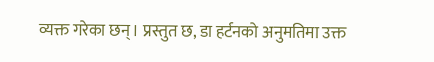व्यक्त गरेका छन्। प्रस्तुत छ, डा हर्टनको अनुमतिमा उक्त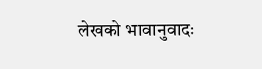लेखको भावानुवादः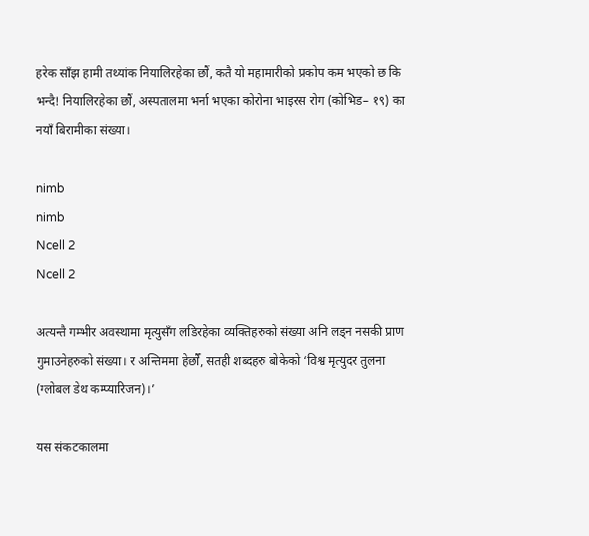हरेक साँझ हामी तथ्यांक नियालिरहेका छौं, कतै यो महामारीको प्रकोप कम भएको छ कि भन्दै! नियालिरहेका छौं, अस्पतालमा भर्ना भएका कोरोना भाइरस रोग (कोभिड– १९) का नयाँ बिरामीका संख्या।

nimb
nimb
Ncell 2
Ncell 2

अत्यन्तै गम्भीर अवस्थामा मृत्युसँग लडिरहेका व्यक्तिहरुको संख्या अनि लड्न नसकी प्राण गुमाउनेहरुको संख्या। र अन्तिममा हेर्छौं, सतही शब्दहरु बोकेको ‘विश्व मृत्युदर तुलना (ग्लोबल डेथ कम्प्यारिजन)।’

यस संकटकालमा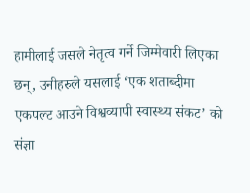हामीलाई जसले नेतृत्व गर्ने जिम्मेवारी लिएका छन्, उनीहरुले यसलाई ‘एक शताब्दीमा एकपल्ट आउने विश्वव्यापी स्वास्थ्य संकट’ को संज्ञा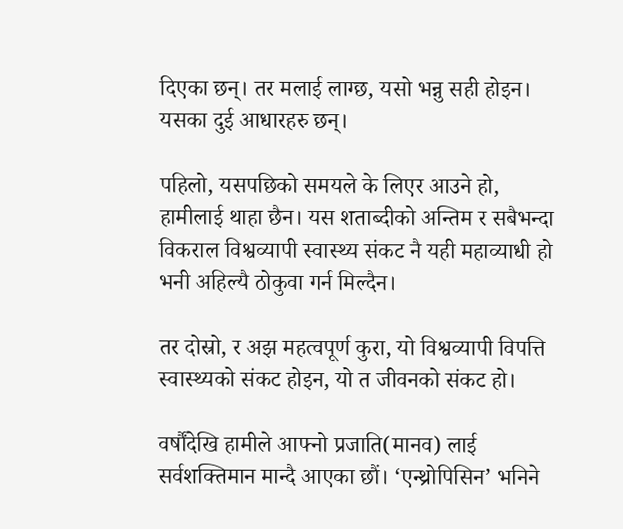दिएका छन्। तर मलाई लाग्छ, यसो भन्नु सही होइन। यसका दुई आधारहरु छन्।

पहिलो, यसपछिको समयले के लिएर आउने हो, हामीलाई थाहा छैन। यस शताब्दीको अन्तिम र सबैभन्दा विकराल विश्वव्यापी स्वास्थ्य संकट नै यही महाव्याधी हो भनी अहिल्यै ठोकुवा गर्न मिल्दैन।

तर दोस्रो, र अझ महत्वपूर्ण कुरा, यो विश्वव्यापी विपत्ति स्वास्थ्यको संकट होइन, यो त जीवनको संकट हो।

वर्षौंदेखि हामीले आफ्नो प्रजाति(मानव) लाई सर्वशक्तिमान मान्दै आएका छौं। ‘एन्थ्रोपिसिन’ भनिने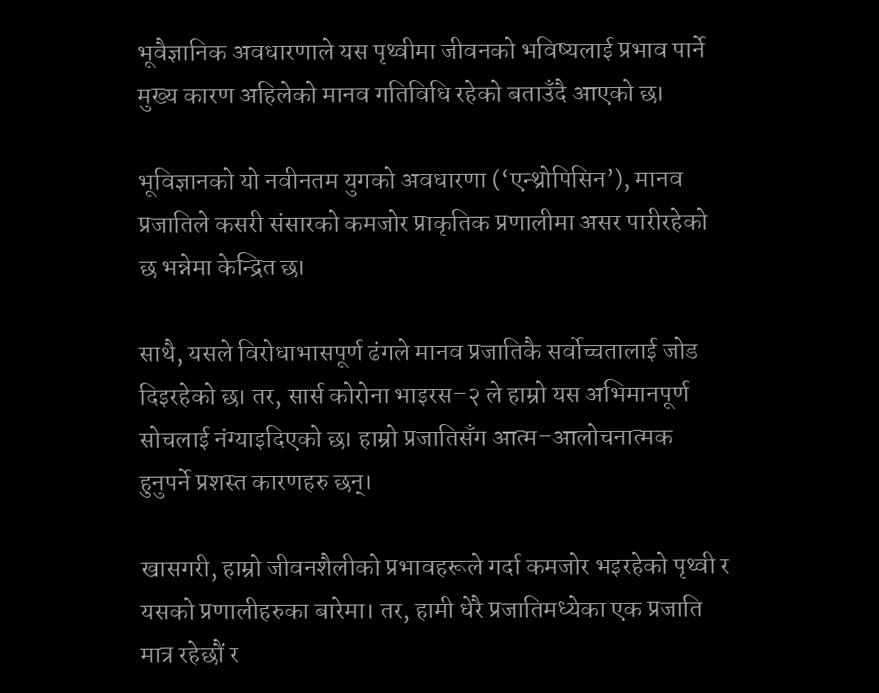भूवैज्ञानिक अवधारणाले यस पृथ्वीमा जीवनको भविष्यलाई प्रभाव पार्ने मुख्य कारण अहिलेको मानव गतिविधि रहेको बताउँदै आएको छ।

भूविज्ञानको यो नवीनतम युगको अवधारणा (‘एन्थ्रोपिसिन’), मानव प्रजातिले कसरी संसारको कमजोर प्राकृतिक प्रणालीमा असर पारीरहेको छ भन्नेमा केन्द्रित छ।

साथै, यसले विरोधाभासपूर्ण ढंगले मानव प्रजातिकै सर्वोच्चतालाई जोड दिइरहेको छ। तर, सार्स कोरोना भाइरस–२ ले हाम्रो यस अभिमानपूर्ण सोचलाई नंग्याइदिएको छ। हाम्रो प्रजातिसँग आत्म–आलोचनात्मक हुनुपर्ने प्रशस्त कारणहरु छन्।

खासगरी, हाम्रो जीवनशैलीको प्रभावहरूले गर्दा कमजोर भइरहेको पृथ्वी र यसको प्रणालीहरुका बारेमा। तर, हामी धेरै प्रजातिमध्येका एक प्रजाति मात्र रहेछौं र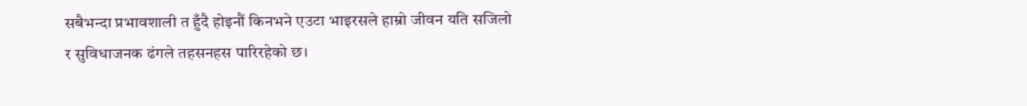सबैभन्दा प्रभावशाली त हुँदै होइनौं किनभने एउटा भाइरसले हाम्रो जीवन यति सजिलो र सुविधाजनक ढंगले तहसनहस पारिरहेको छ।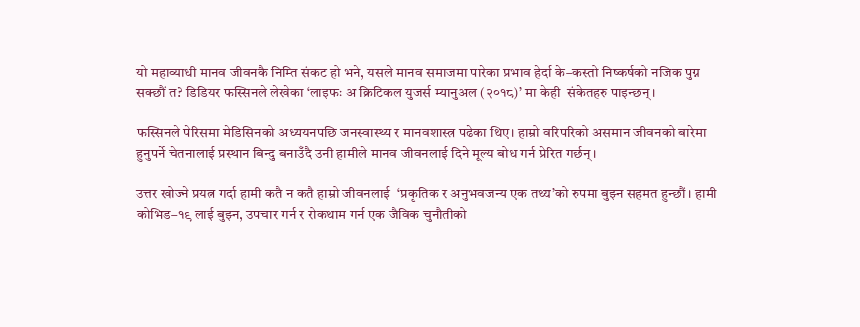यो महाव्याधी मानव जीवनकै निम्ति संकट हो भने, यसले मानव समाजमा पारेका प्रभाव हेर्दा के–कस्तो निष्कर्षको नजिक पुग्न सक्छौं त? डिडियर फस्सिनले लेखेका ‘लाइफः अ क्रिटिकल युजर्स म्यानुअल (२०१८)’ मा केही  संकेतहरु पाइन्छन्।

फस्सिनले पेरिसमा मेडिसिनको अध्ययनपछि जनस्वास्थ्य र मानवशास्त्र पढेका थिए। हाम्रो वरिपरिको असमान जीवनको बारेमा हुनुपर्ने चेतनालाई प्रस्थान बिन्दु बनाउँदै उनी हामीले मानव जीवनलाई दिने मूल्य बोध गर्न प्रेरित गर्छन्।

उत्तर खोज्ने प्रयत्न गर्दा हामी कतै न कतै हाम्रो जीवनलाई  ‘प्रकृतिक र अनुभवजन्य एक तथ्य’को रुपमा बुझ्न सहमत हुन्छौं। हामी कोभिड–१९ लाई बुझ्न, उपचार गर्न र रोकथाम गर्न एक जैविक चुनौतीको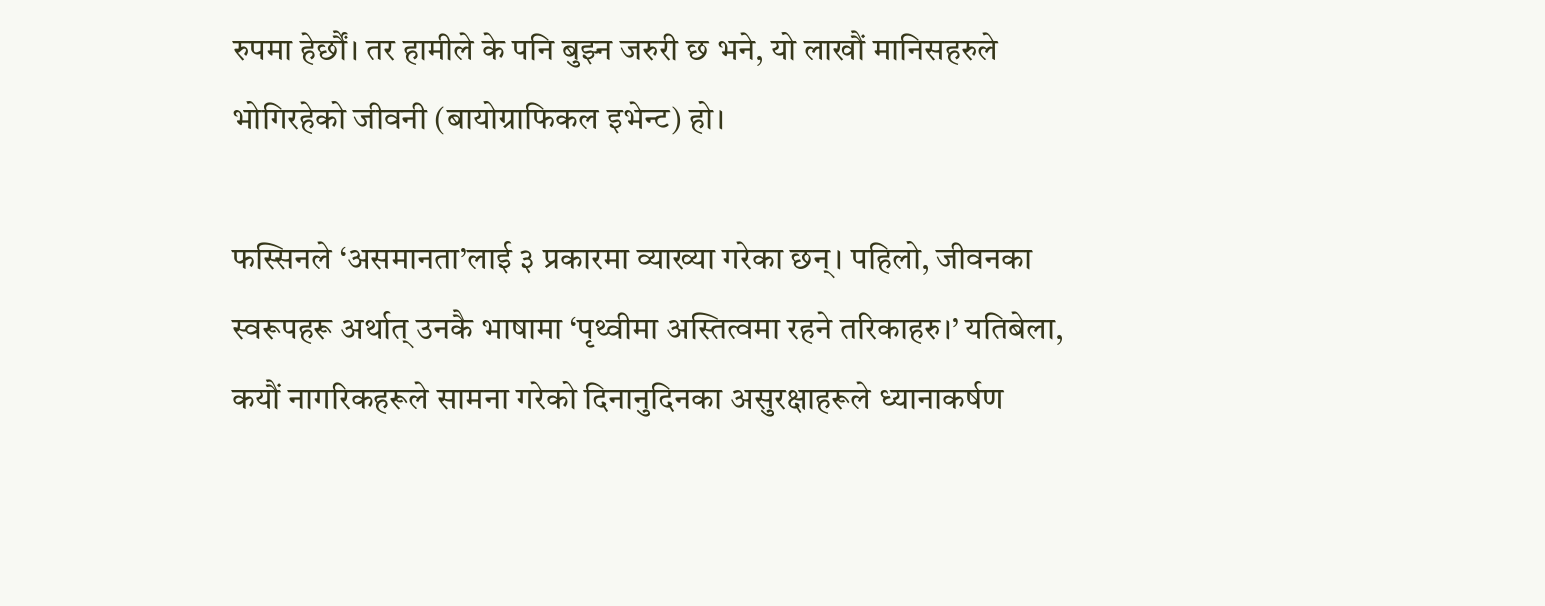रुपमा हेर्छौं। तर हामीले के पनि बुझ्न जरुरी छ भने, यो लाखौं मानिसहरुले भोगिरहेको जीवनी (बायोग्राफिकल इभेन्ट) हो।

फस्सिनले ‘असमानता’लाई ३ प्रकारमा व्याख्या गरेका छन्। पहिलो, जीवनका स्वरूपहरू अर्थात् उनकै भाषामा ‘पृथ्वीमा अस्तित्वमा रहने तरिकाहरु।’ यतिबेला, कयौं नागरिकहरूले सामना गरेको दिनानुदिनका असुरक्षाहरूले ध्यानाकर्षण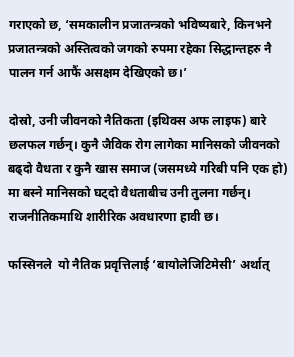गराएको छ, ‘समकालीन प्रजातन्त्रको भविष्यबारे, किनभने प्रजातन्त्रको अस्तित्वको जगको रुपमा रहेका सिद्धान्तहरु नै पालन गर्न आफैं असक्षम देखिएको छ।’

दोस्रो, उनी जीवनको नैतिकता (इथिक्स अफ लाइफ) बारे छलफल गर्छन्। कुनै जैविक रोग लागेका मानिसको जीवनको बढ्दो वैधता र कुनै खास समाज (जसमध्ये गरिबी पनि एक हो) मा बस्ने मानिसको घट्दो वैधताबीच उनी तुलना गर्छन्। राजनीतिकमाथि शारीरिक अवधारणा हावी छ।

फस्सिनले  यो नैतिक प्रवृत्तिलाई ‘बायोलेजिटिमेसी’ अर्थात्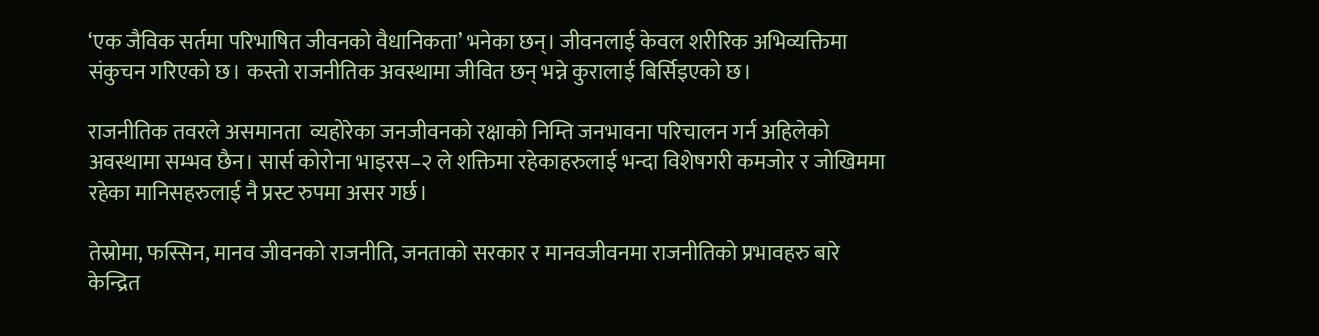‘एक जैविक सर्तमा परिभाषित जीवनको वैधानिकता’ भनेका छन्। जीवनलाई केवल शरीरिक अभिव्यक्तिमा संकुचन गरिएको छ। कस्तो राजनीतिक अवस्थामा जीवित छन् भन्ने कुरालाई बिर्सिइएको छ।

राजनीतिक तवरले असमानता  व्यहोरेका जनजीवनको रक्षाको निम्ति जनभावना परिचालन गर्न अहिलेको अवस्थामा सम्भव छैन। सार्स कोरोना भाइरस–२ ले शक्तिमा रहेकाहरुलाई भन्दा विशेषगरी कमजोर र जोखिममा रहेका मानिसहरुलाई नै प्रस्ट रुपमा असर गर्छ।

तेस्रोमा, फस्सिन, मानव जीवनको राजनीति, जनताको सरकार र मानवजीवनमा राजनीतिको प्रभावहरु बारे केन्द्रित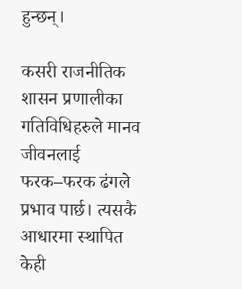हुन्छन्।

कसरी राजनीतिक शासन प्रणालीका गतिविधिहरुले मानव जीवनलाई फरक–फरक ढंगले प्रभाव पार्छ। त्यसकै आधारमा स्थापित केही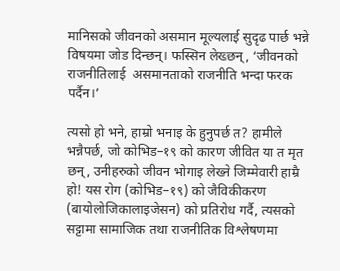मानिसको जीवनको असमान मूल्यलाई सुदृढ पार्छ भन्ने विषयमा जोड दिन्छन्। फस्सिन लेख्छन्, ‘जीवनको राजनीतिलाई  असमानताको राजनीति भन्दा फरक पर्दैन।’

त्यसो हो भने, हाम्रो भनाइ के हुनुपर्छ त? हामीले भन्नैपर्छ, जो कोभिड–१९ को कारण जीवित या त मृत छन्, उनीहरुको जीवन भोगाइ लेख्ने जिम्मेवारी हाम्रै हो! यस रोग (कोभिड–१९) को जैविकीकरण (बायोलोजिकालाइजेसन) को प्रतिरोध गर्दै, त्यसको सट्टामा सामाजिक तथा राजनीतिक विश्लेषणमा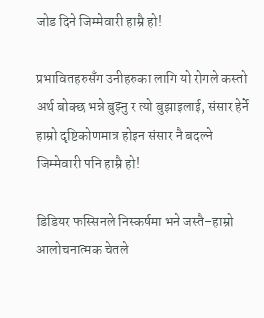जोड दिने जिम्मेवारी हाम्रै हो!

प्रभावितहरुसँग उनीहरुका लागि यो रोगले कस्तो अर्थ बोक्छ भन्ने बुझ्नु र त्यो बुझाइलाई, संसार हेर्ने हाम्रो दृष्टिकोणमात्र होइन संसार नै बदल्ने जिम्मेवारी पनि हाम्रै हो!

डिडियर फस्सिनले निस्कर्षमा भने जस्तै–हाम्रो आलोचनात्मक चेतले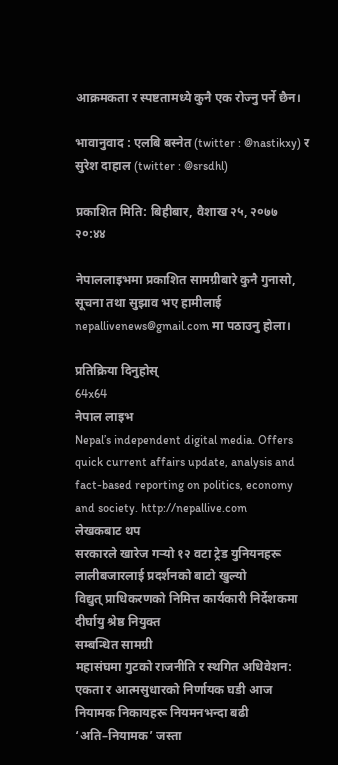आक्रमकता र स्पष्टतामध्ये कुनै एक रोज्नु पर्ने छैन।

भावानुवाद : एलबि बस्नेत (twitter : @nastikxy) र सुरेश दाहाल (twitter : @srsdhl)

प्रकाशित मिति: बिहीबार, वैशाख २५, २०७७  २०:४४

नेपाललाइभमा प्रकाशित सामग्रीबारे कुनै गुनासो, सूचना तथा सुझाव भए हामीलाई nepallivenews@gmail.com मा पठाउनु होला।

प्रतिक्रिया दिनुहोस्
64x64
नेपाल लाइभ
Nepal’s independent digital media. Offers quick current affairs update, analysis and fact-based reporting on politics, economy and society. http://nepallive.com
लेखकबाट थप
सरकारले खारेज गर्‍यो १२ वटा ट्रेड युनियनहरू
लालीबजारलाई प्रदर्शनको बाटो खुल्यो
विद्युत् प्राधिकरणको निमित्त कार्यकारी निर्देशकमा दीर्घायु श्रेष्ठ नियुक्त
सम्बन्धित सामग्री
महासंघमा गुटको राजनीति र स्थगित अधिवेशन: एकता र आत्मसुधारको निर्णायक घडी आज नियामक निकायहरू नियमनभन्दा बढी ‘अति–नियामक’ जस्ता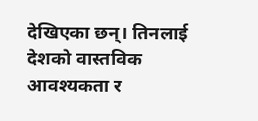देखिएका छन्। तिनलाई देशको वास्तविक आवश्यकता र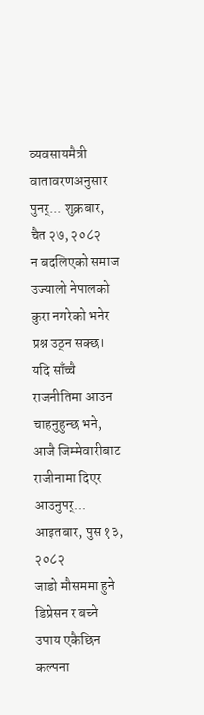व्यवसायमैत्री वातावरणअनुसार पुनर्... शुक्रबार, चैत २७, २०८२
न बदलिएको समाज उज्यालो नेपालको कुरा नगरेको भनेर प्रश्न उठ्न सक्छ। यदि साँच्चै राजनीतिमा आउन चाहनुहुन्छ भने, आजै जिम्मेवारीबाट राजीनामा दिएर आउनुपर्... आइतबार, पुस १३, २०८२
जाडो मौसममा हुने डिप्रेसन र बच्ने उपाय एकैछिन कल्पना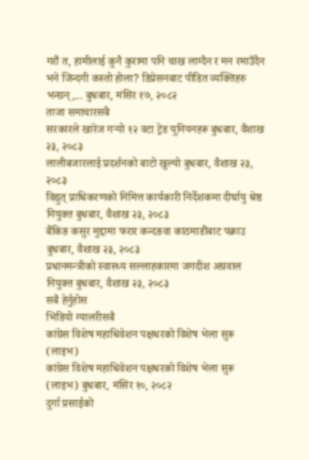गरौं त, हामीलाई कुनै कुरामा पनि चाख लाग्दैन र मन रमाउँदैन भने जिन्दगी कस्तो होला? डिप्रेसनबाट पीडित व्यक्तिहरु भन्छन्,... बुधबार, मंसिर १७, २०८२
ताजा समाचारसबै
सरकारले खारेज गर्‍यो १२ वटा ट्रेड युनियनहरू बुधबार, वैशाख २३, २०८३
लालीबजारलाई प्रदर्शनको बाटो खुल्यो बुधबार, वैशाख २३, २०८३
विद्युत् प्राधिकरणको निमित्त कार्यकारी निर्देशकमा दीर्घायु श्रेष्ठ नियुक्त बुधबार, वैशाख २३, २०८३
बैंकिङ कसुर मुद्दामा फरार कन्दङवा काठमाडौंबाट पक्राउ बुधबार, वैशाख २३, २०८३
प्रधानमन्त्रीको स्वास्थ्य सल्लाहकारमा जगदीश अग्रवाल नियुक्त बुधबार, वैशाख २३, २०८३
सबै हेर्नुहोस
भिडियो ग्यालरीसबै
कांग्रेस विशेष महाधिवेशन पक्षधरको विशेष भेला सुरू (लाइभ)
कांग्रेस विशेष महाधिवेशन पक्षधरको विशेष भेला सुरू (लाइभ) बुधबार, मंसिर १०, २०८२
दुर्गा प्रसाईको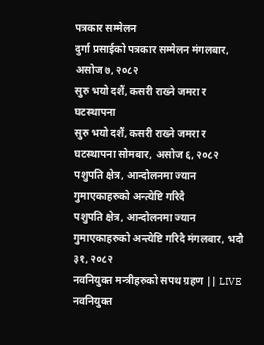पत्रकार सम्मेलन
दुर्गा प्रसाईको पत्रकार सम्मेलन मंगलबार, असोज ७, २०८२
सुरु भयो दशैं, कसरी राख्ने जमरा र घटस्थापना
सुरु भयो दशैं, कसरी राख्ने जमरा र घटस्थापना सोमबार, असोज ६, २०८२
पशुपति क्षेत्र, आन्दोलनमा ज्यान गुमाएकाहरुको अन्त्येष्टि गरिदै
पशुपति क्षेत्र, आन्दोलनमा ज्यान गुमाएकाहरुको अन्त्येष्टि गरिदै मंगलबार, भदौ ३१, २०८२
नवनियुक्त मन्त्रीहरुको सपथ ग्रहण || LIVE
नवनियुक्त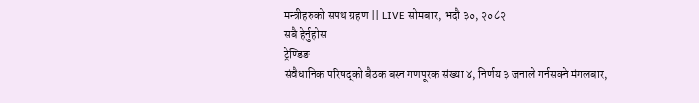मन्त्रीहरुको सपथ ग्रहण || LIVE सोमबार, भदौ ३०, २०८२
सबै हेर्नुहोस
ट्रेण्डिङ
संवैधानिक परिषद्को बैठक बस्न गणपूरक संख्या ४, निर्णय ३ जनाले गर्नसक्ने मंगलबार,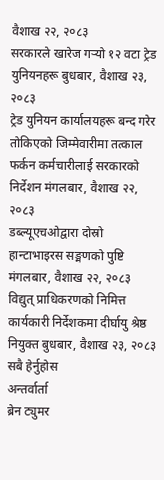वैशाख २२, २०८३
सरकारले खारेज गर्‍यो १२ वटा ट्रेड युनियनहरू बुधबार, वैशाख २३, २०८३
ट्रेड युनियन कार्यालयहरू बन्द गरेर तोकिएको जिम्मेवारीमा तत्काल फर्कन कर्मचारीलाई सरकारको निर्देशन मंगलबार, वैशाख २२, २०८३
डब्ल्यूएचओद्वारा दोस्रो हान्टाभाइरस सङ्मणको पुष्टि मंगलबार, वैशाख २२, २०८३
विद्युत् प्राधिकरणको निमित्त कार्यकारी निर्देशकमा दीर्घायु श्रेष्ठ नियुक्त बुधबार, वैशाख २३, २०८३
सबै हेर्नुहोस
अन्तर्वार्ता
ब्रेन ट्युमर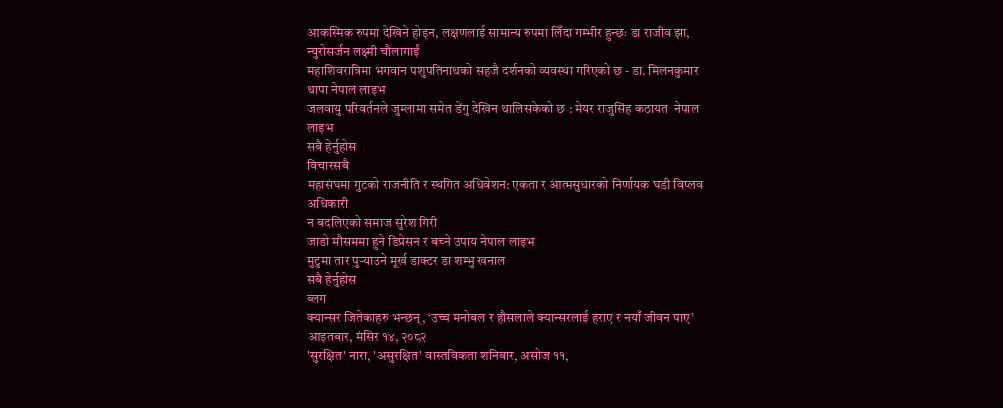आकस्मिक रुपमा देखिने होइन, लक्षणलाई सामान्य रुपमा लिँदा गम्भीर हुन्छः डा राजीव झा, न्युरोसर्जन लक्ष्मी चौलागाईं
महाशिवरात्रिमा भगवान पशुपतिनाथको सहजै दर्शनको व्यवस्था गरिएको छ - डा. मिलनकुमार थापा नेपाल लाइभ
जलवायु परिवर्तनले जुम्लामा समेत डेंगु देखिन थालिसकेको छ : मेयर राजुसिंह कठायत  नेपाल लाइभ
सबै हेर्नुहोस
विचारसबै
महासंघमा गुटको राजनीति र स्थगित अधिवेशन: एकता र आत्मसुधारको निर्णायक घडी विप्लव अधिकारी
न बदलिएको समाज सुरेश गिरी
जाडो मौसममा हुने डिप्रेसन र बच्ने उपाय नेपाल लाइभ
मुटुमा तार पुर्‍याउने मूर्ख डाक्टर डा शम्भु खनाल
सबै हेर्नुहोस
ब्लग
क्यान्सर जितेकाहरु भन्छन्, ‘उच्च मनोबल र हौसलाले क्यान्सरलाई हराए र नयाँ जीवन पाए’ आइतबार, मंसिर १४, २०८२
'सुरक्षित' नारा, 'असुरक्षित' वास्तविकता शनिबार, असोज ११,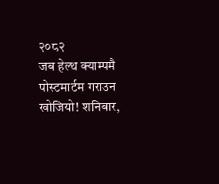२०८२
जब हेल्थ क्याम्पमै पोस्टमार्टम गराउन खोजियो! शनिबार,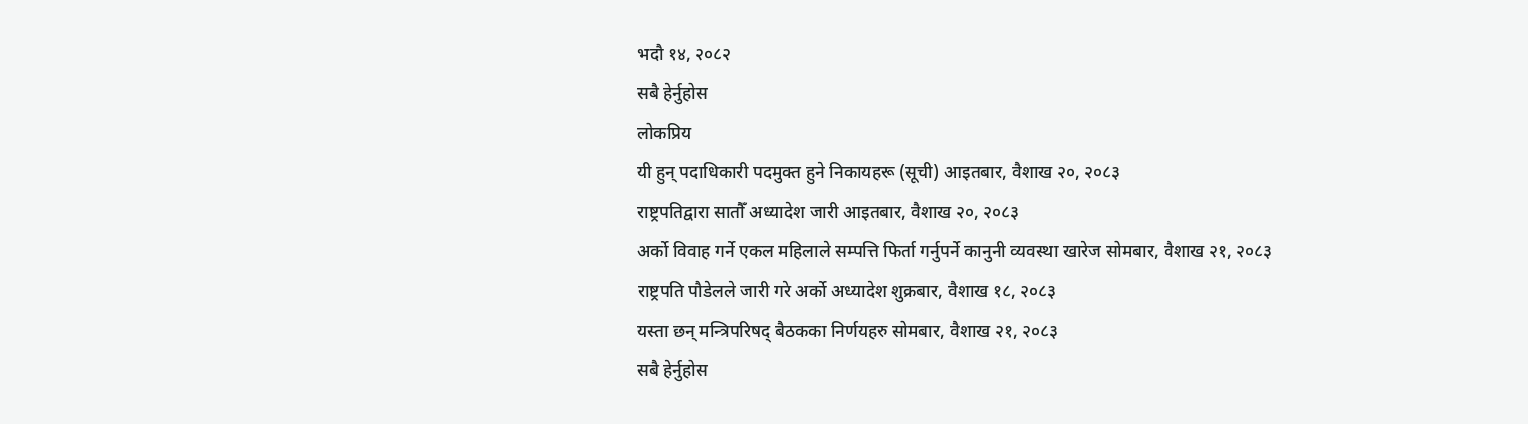भदौ १४, २०८२
सबै हेर्नुहोस
लोकप्रिय
यी हुन् पदाधिकारी पदमुक्त हुने निकायहरू (सूची) आइतबार, वैशाख २०, २०८३
राष्ट्रपतिद्वारा सातौँ अध्यादेश जारी आइतबार, वैशाख २०, २०८३
अर्को विवाह गर्ने एकल महिलाले सम्पत्ति फिर्ता गर्नुपर्ने कानुनी व्यवस्था खारेज सोमबार, वैशाख २१, २०८३
राष्ट्रपति पौडेलले जारी गरे अर्को अध्यादेश शुक्रबार, वैशाख १८, २०८३
यस्ता छन् मन्त्रिपरिषद् बैठकका निर्णयहरु सोमबार, वैशाख २१, २०८३
सबै हेर्नुहोस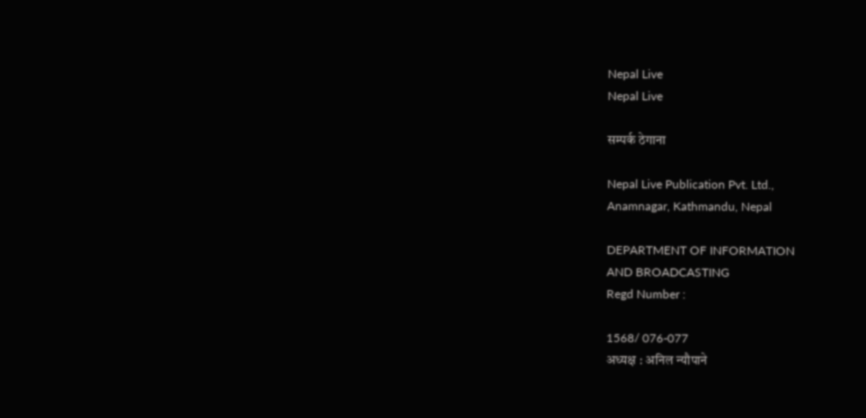Nepal Live
Nepal Live

सम्पर्क ठेगाना

Nepal Live Publication Pvt. Ltd.,
Anamnagar, Kathmandu, Nepal

DEPARTMENT OF INFORMATION
AND BROADCASTING
Regd Number :

1568/ 076-077
अध्यक्ष : अनिल न्यौपाने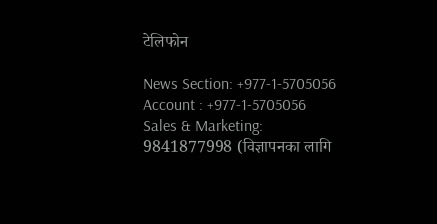टेलिफोन

News Section: +977-1-5705056
Account : +977-1-5705056
Sales & Marketing: 9841877998 (विज्ञापनका लागि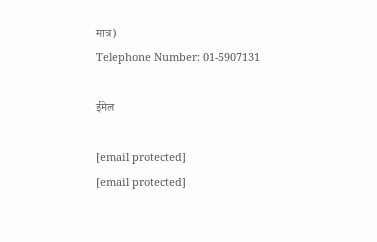मात्र)
Telephone Number: 01-5907131

ईमेल

[email protected]
[email protected]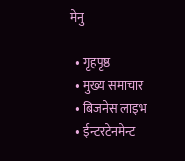मेनु

  • गृहपृष्ठ
  • मुख्य समाचार
  • बिजनेस लाइभ
  • ईन्टरटेनमेन्ट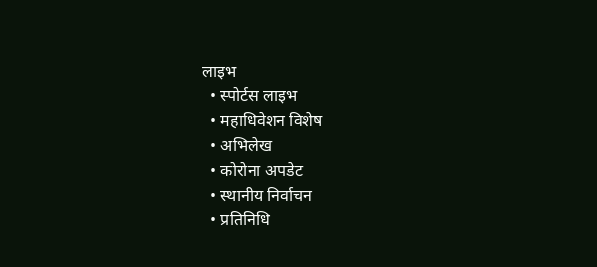लाइभ
  • स्पोर्टस लाइभ
  • महाधिवेशन विशेष
  • अभिलेख
  • कोरोना अपडेट
  • स्थानीय निर्वाचन
  • प्रतिनिधि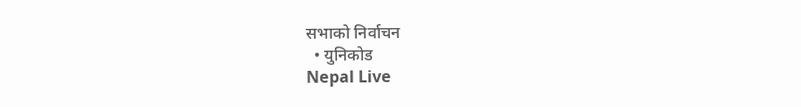सभाको निर्वाचन
  • युनिकोड
Nepal Live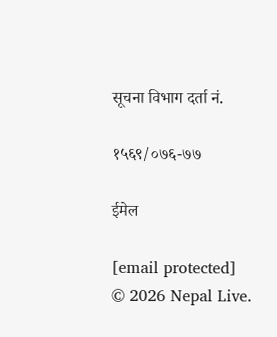सूचना विभाग दर्ता नं.

१५६९/०७६-७७

ईमेल

[email protected]
© 2026 Nepal Live.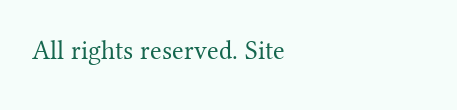All rights reserved. Site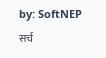by: SoftNEP
सर्च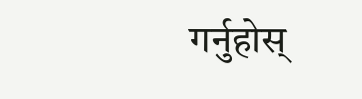गर्नुहोस्